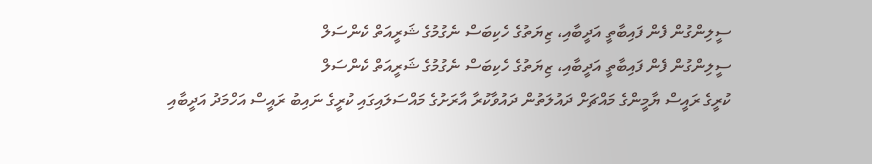ސީލިންގުން ފެން ފައިބާތީ އަދީބާއި، ޒިޔަތުގެ ހެކިބަސް ނެގުމުގެ ޝަރީއަތް ކެންސަލް
ސީލިންގުން ފެން ފައިބާތީ އަދީބާއި، ޒިޔަތުގެ ހެކިބަސް ނެގުމުގެ ޝަރީއަތް ކެންސަލް
ކުރީގެ ރައީސް ޔާމީންގެ މައްޗަށް ދައުލަތުން ދައުވާކުރާ އާރަށުގެ މައްސަލައިގައި ކުރީގެ ނައިބު ރައީސް އަހްމަދު އަދީބާއި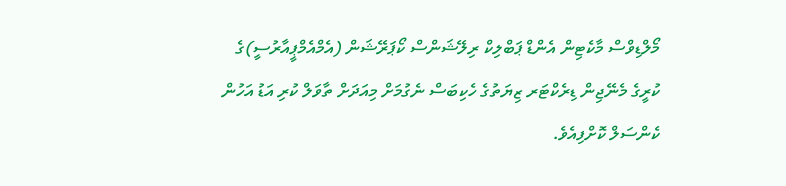މޯލްޑިވްސް މާކެޓިން އެންޑް ޕަބްލިކް ރިލޭޝަންސް ކޯޕަރޭޝަން (އެމްއެމްޕީއާރުސީ)ގެ ކުރީގެ މެނޭޖިން ޑިރެކްޓަރ ޒިޔަތުގެ ހެކިބަސް ނެގުމަށް މިއަދަށް ތާވަލް ކުރި އަޑު އަހުން ކެންސަލް ކޮށްފިއެވެ.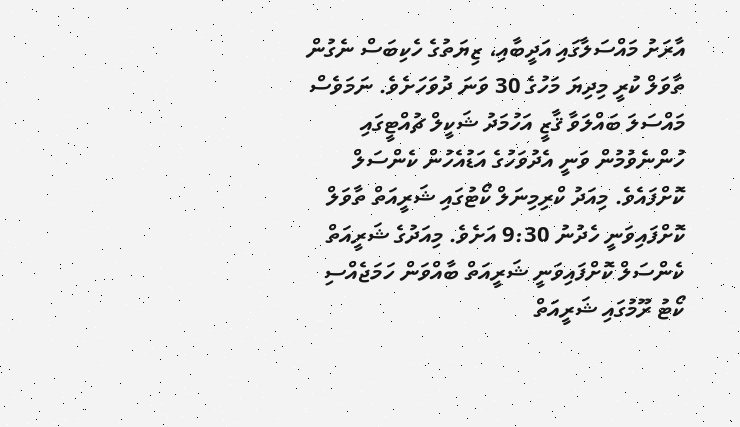އާރަށު މައްސަލާގައި އަދީބާއި، ޒިޔަތުގެ ހެކިބަސް ނެގުން ތާވަލް ކުރީ މިދިޔަ މަހުގެ 30 ވަނަ ދުވަހަށެވެ. ނަމަވެސް މައްސަލަ ބައްލަވާ ޤާޒީ އަހުމަދު ޝަކީލް ޗުއްޓީގައި ހުންނެވުމުން ވަނީ އެދުވަހުގެ އަޑުއެހުން ކެންސަލް ކޮށްފައެވެ. މިއަދު ކްރިމިނަލް ކޯޓުގައި ޝަރީއަތް ތާވަލް ކޮށްފައިވަނީ ހެދުނު 9:30 އަށެވެ. މިއަދުގެ ޝަރީއަތް ކެންސަލް ކޮށްފައިވަނީ ޝަރީއަތް ބާއްވަން ހަމަޖެއްސި ކޯޓު ރޫމުގައި ޝަރީއަތް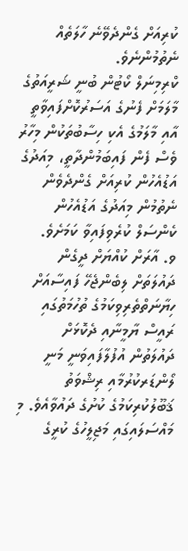ކުރިއަށް ގެންދެވޭނެ ހާލަތެއް ނެތުމުންނެވެ.
ކްރިމިނަލް ކޯޓުން ބުނީ ޝަރީއަތުގެ މާލަމަށް ފެނުގެ އަސަރުކޮށްފައިވާތީ އާއި މާލަމުގެ އެކި ހިސާބުތަކުން މިހާރު ވެސް ފެން ފައިބަމުންދާތީ، މިއަދުގެ އަޑުއެހުން ކުރިއަށް ގެންދެވެން ނެތުމުން މިއަދުގެ އަޑުއެހުން ކެންސަލް ކުރެވިފައިވާ ކަމަށެވެ.
ވ. އާރަށް ކުއްޔަށް ދީގެން ދައުލަތަށް ލިބެންޖެހޭ ފައިސާއަށް ހިޔާނަތްތެރިވިކަމުގެ ތުހުމަތުގައި ރައީސް ޔާމީނާއި ދެކޮޅަށް ދައުލަތުން އުފުލާފައިވަނީ މަނީ ލޯންޑަރކުރުމާއި ރިޝްވަތު ޤަބޫލުކުރިކަމުގެ ކުށުގެ ދައުވާއެވެ. މި މައްސަލައިގައި މަޖިލީހުގެ ކުރީގެ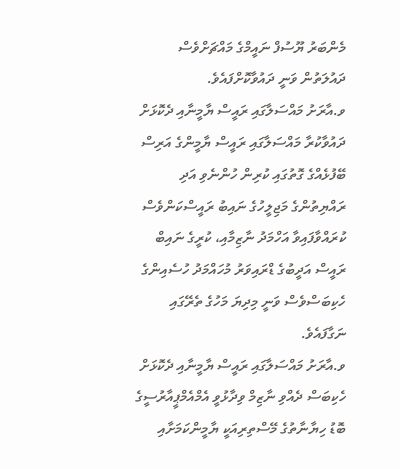މެންބަރު ޔޫސުފް ނައީމްގެ މައްޗަށްވެސް ދައުލަތުން ވަނީ ދައުވާކޮށްފައެވެ.
ވ.އާރަށު މައްސަލާގައި ރައީސް ޔާމީނާއި ދެކޮޅަށް ދައުވާކުރާ މައްސަލާގައި ރައީސް ޔާމީންގެ އަރިސް ބޭފުޅެއްގެ ގޮތުގައި ކުރިން ހުންނެވި އަދި ރައްޔިތުންގެ މަޖިލީހުގެ ނައިބު ރައީސްކަންވެސް ކުރައްވާފައިވާ އަހްމަދު ނާޒިމާއި، ކުރީގެ ނައިބް ރައީސް އަދީބުގެ ޑްރައިވަރު މުހައްމަދު ހުސެއިންގެ ހެކިބަސްވެސް ވަނީ މިދިޔަ މަހުގެ ތެރޭގައި ނަގާފައެވެ.
ވ.އާރަށު މައްސަލާގައި ރައީސް ޔާމީނާއި ދެކޮޅަށް ހެކިބަސް ދެއްވި ނާޒިމް ވިދާޅުވީ އެމްއެމްޕީއާރުސީގެ ބޮޑު ހިޔާނާތުގެ މޭސްތިރިއަކީ ޔާމީންކަމަށާއި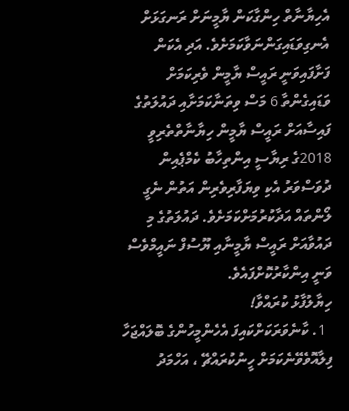އެހިޔާނާތް ހިންގާކަން ޔާމީނަށް ރަނގަޅަށް އެނގިވަޑައިގަންނަވާކަމަށެވެ. އަދި އެކަން ފަށާފައިވަނީ ރައީސް ޔާމީން ވެރިކަމަށް ވަޑައިގެންތާ 6 މަސް ވިތަނާކަމަށާއި ދައުލަތުގެ ފައިސާއަށް ރައީސް ޔާމީން ހިޔާނާތްތެރިވީ 2018ގެ ރިޔާސީ އިންތިހާބު ކެމްޕެއިން ދުވަސްވަރު އެކި ވިޔަފާރިވެރިން އަތުން ނެގީ ލޯންތައް އަދާކުރުމަށްކަމަށެވެ. ދައުލަތުގެ މި ދައުވާއަށް ރައީސް ޔާމީނާއި ޔޫސުފް ނައީމްވެސް ވަނީ އިންކާރުކޮށްފައެވެ.
ހިޔާލުފާޅު ކުރައްވާ!
  1. ކާނެވަރަކަށްކައިފަ އެހެންމީހުންގެ ބޮލައްޖަހާ ފިލާއޮވެވޭނެކަމަށް ހީނުކުރައްޗޭ ، އަހްމަދު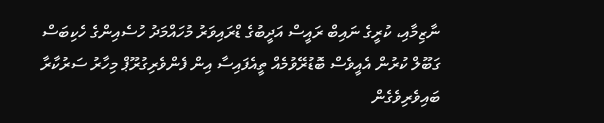ނާޒިމާއި، ކުރީގެ ނައިބް ރައީސް އަދީބުގެ ޑްރައިވަރު މުހައްމަދު ހުސެއިންގެ ހެކިބަސް ގަބޫލް ކުރުން އެއީވެސް ބޮޑުރޭވުމެއް ތީއެފައިސާ އިން ފެންވެރިގުރޫޕް މިހާރު ސަރުކާރާ ބައިވެރިވެގެން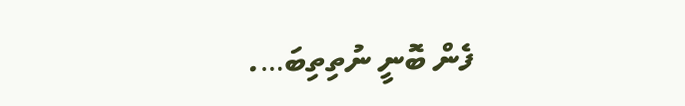ފެން ބޮނީ ނުތިތިބަ….